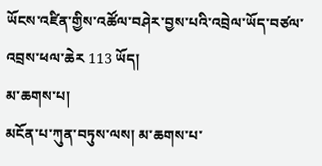ཡོངས་འཛིན་གྱིས་འཚོལ་བཤེར་བྱས་པའི་འབྲེལ་ཡོད་བཙལ་འབྲས་ཕལ་ཆེར 113 ཡོད།
མ་ཆགས་པ།
མངོན་པ་ཀུན་བཏུས་ལས། མ་ཆགས་པ་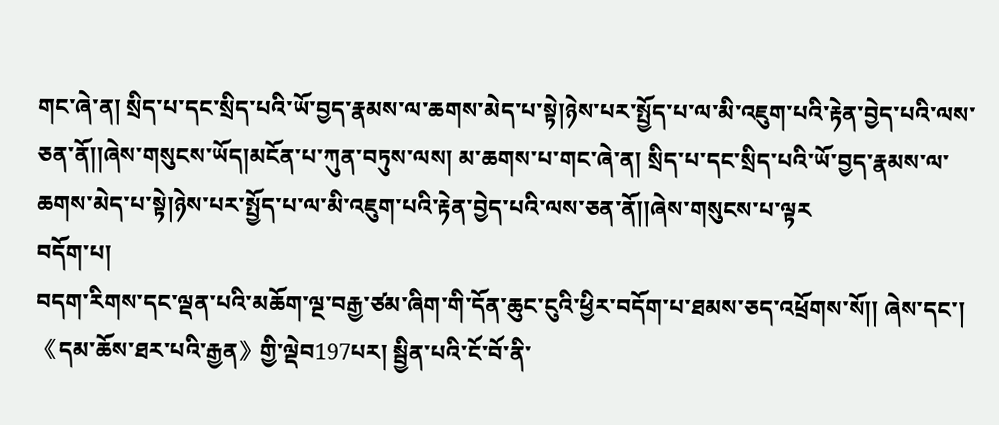གང་ཞེ་ན། སྲིད་པ་དང་སྲིད་པའི་ཡོ་བྱད་རྣམས་ལ་ཆགས་མེད་པ་སྟེ།ཉེས་པར་སྤྱོད་པ་ལ་མི་འཇུག་པའི་རྟེན་བྱེད་པའི་ལས་ཅན་ནོ།།ཞེས་གསུངས་ཡོད།མངོན་པ་ཀུན་བཏུས་ལས། མ་ཆགས་པ་གང་ཞེ་ན། སྲིད་པ་དང་སྲིད་པའི་ཡོ་བྱད་རྣམས་ལ་ཆགས་མེད་པ་སྟེ།ཉེས་པར་སྤྱོད་པ་ལ་མི་འཇུག་པའི་རྟེན་བྱེད་པའི་ལས་ཅན་ནོ།།ཞེས་གསུངས་པ་ལྟར
བདོག་པ།
བདག་རིགས་དང་ལྡན་པའི་མཆོག་ལྔ་བརྒྱ་ཙམ་ཞིག་གི་དོན་ཆུང་ངུའི་ཕྱིར་བདོག་པ་ཐམས་ཅད་འཕྲོགས་སོ།། ཞེས་དང་། 《དམ་ཆོས་ཐར་པའི་རྒྱན》གྱི་ལྡེབ197པར། སྦྱིན་པའི་ངོ་བོ་ནི་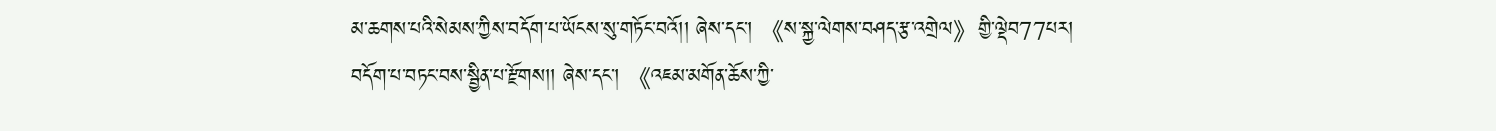མ་ཆགས་པའི་སེམས་ཀྱིས་བདོག་པ་ཡོངས་སུ་གཏོང་བའོ།། ཞེས་དང་། 《ས་སྐྱ་ལེགས་བཤད་རྩ་འགྲེལ》གྱི་ལྡེབ77པར། བདོག་པ་བཏང་བས་སྦྱིན་པ་རྫོགས།། ཞེས་དང་། 《འཇམ་མགོན་ཆོས་ཀྱི་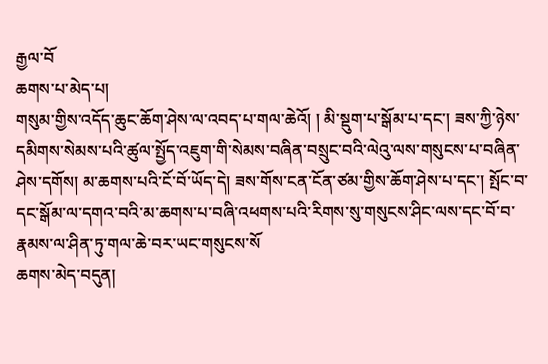རྒྱལ་བོ
ཆགས་པ་མེད་པ།
གསུམ་གྱིས་འདོད་ཆུང་ཆོག་ཤེས་ལ་འབད་པ་གལ་ཆེའོ། ། མི་སྡུག་པ་སྒོམ་པ་དང་། ཟས་ཀྱི་ཉེས་དམིགས་སེམས་པའི་ཚུལ་སྤྱོད་འཇུག་གི་སེམས་བཞིན་བསྲུང་བའི་ལེའུ་ལས་གསུངས་པ་བཞིན་ཤེས་དགོས། མ་ཆགས་པའི་ངོ་བོ་ཡོད་དེ། ཟས་གོས་ངན་ངོན་ཙམ་གྱིས་ཆོག་ཤེས་པ་དང་། སྤོང་བ་དང་སྒོམ་ལ་དགའ་བའི་མ་ཆགས་པ་བཞི་འཕགས་པའི་རིགས་སུ་གསུངས་ཤིང་ལས་དང་བོ་བ་རྣམས་ལ་ཤིན་ཏུ་གལ་ཆེ་བར་ཡང་གསུངས་སོ
ཆགས་མེད་བདུན།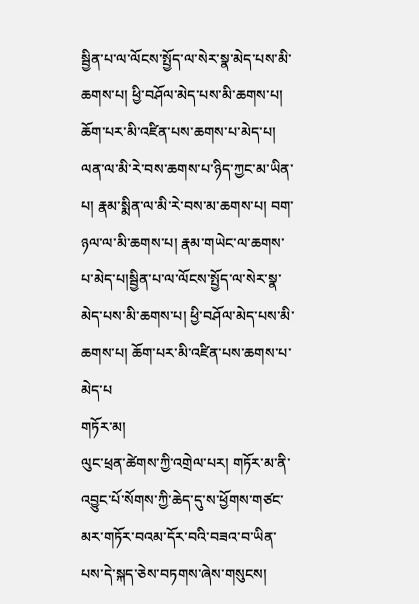སྦྱིན་པ་ལ་ལོངས་སྤྱོད་ལ་སེར་སྣ་མེད་པས་མི་ཆགས་པ། ཕྱི་བཤོལ་མེད་པས་མི་ཆགས་པ། ཆོག་པར་མི་འཛིན་པས་ཆགས་པ་མེད་པ། ལན་ལ་མི་རེ་བས་ཆགས་པ་ཉིད་ཀྱང་མ་ཡིན་པ། རྣམ་སྨིན་ལ་མི་རེ་བས་མ་ཆགས་པ། བག་ཉལ་ལ་མི་ཆགས་པ། རྣམ་གཡེང་ལ་ཆགས་པ་མེད་པ།སྦྱིན་པ་ལ་ལོངས་སྤྱོད་ལ་སེར་སྣ་མེད་པས་མི་ཆགས་པ། ཕྱི་བཤོལ་མེད་པས་མི་ཆགས་པ། ཆོག་པར་མི་འཛིན་པས་ཆགས་པ་མེད་པ
གཏོར་མ།
ལུང་ཕྲན་ཚེགས་ཀྱི་འགྲེལ་པར། གཏོར་མ་ནི་འབྱུང་པོ་སོགས་ཀྱི་ཆེད་དུ་ས་ཕྱོགས་གཙང་མར་གཏོར་བའམ་དོར་བའི་བཟའ་བ་ཡིན་པས་དེ་སྐད་ཅེས་བཏགས་ཞེས་གསུངས།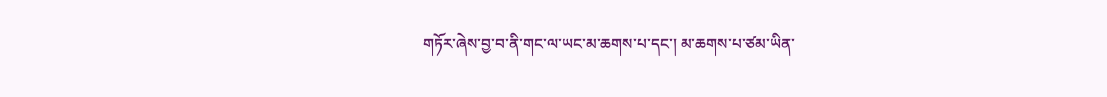གཏོར་ཞེས་བྱ་བ་ནི་གང་ལ་ཡང་མ་ཆགས་པ་དང་། མ་ཆགས་པ་ཙམ་ཡིན་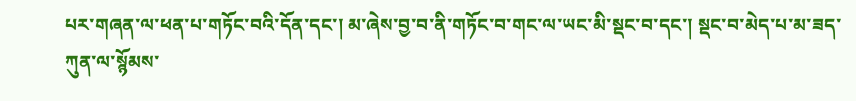པར་གཞན་ལ་ཕན་པ་གཏོང་བའི་དོན་དང་། མ་ཞེས་བྱ་བ་ནི་གཏོང་བ་གང་ལ་ཡང་མི་སྡང་བ་དང་། སྡང་བ་མེད་པ་མ་ཟད་ཀུན་ལ་སྙོམས་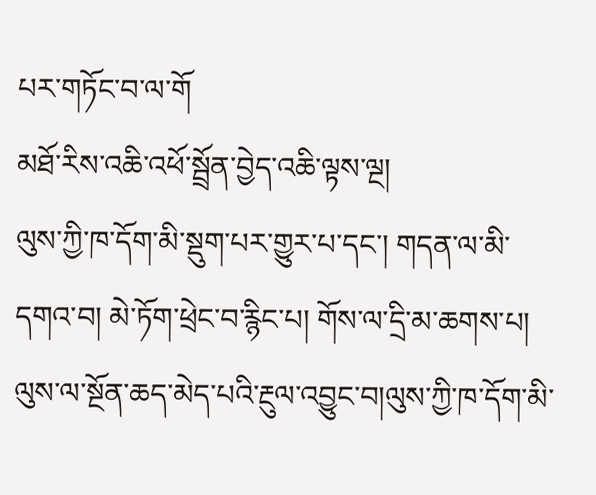པར་གཏོང་བ་ལ་གོ
མཐོ་རིས་འཆི་འཕོ་སྦྲོན་བྱེད་འཆི་ལྟས་ལྔ།
ལུས་ཀྱི་ཁ་དོག་མི་སྡུག་པར་གྱུར་པ་དང་། གདན་ལ་མི་དགའ་བ། མེ་ཏོག་ཕྲེང་བ་རྙིང་པ། གོས་ལ་དྲི་མ་ཆགས་པ། ལུས་ལ་སྔོན་ཆད་མེད་པའི་རྔུལ་འབྱུང་བ།ལུས་ཀྱི་ཁ་དོག་མི་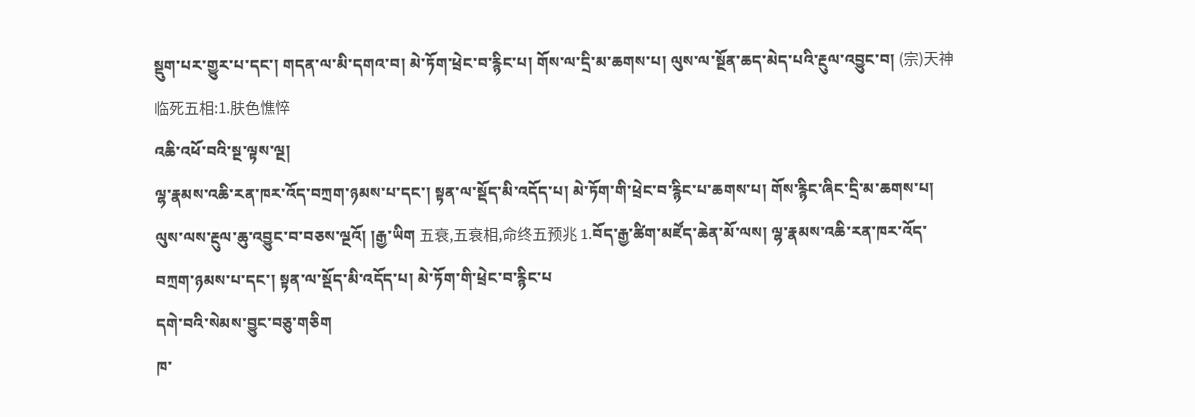སྡུག་པར་གྱུར་པ་དང་། གདན་ལ་མི་དགའ་བ། མེ་ཏོག་ཕྲེང་བ་རྙིང་པ། གོས་ལ་དྲི་མ་ཆགས་པ། ལུས་ལ་སྔོན་ཆད་མེད་པའི་རྔུལ་འབྱུང་བ། (宗)天神临死五相:1.肤色憔悴
འཆི་འཕོ་བའི་སྔ་ལྟས་ལྔ།
ལྷ་རྣམས་འཆི་རན་ཁར་འོད་བཀྲག་ཉམས་པ་དང་། སྟན་ལ་སྡོད་མི་འདོད་པ། མེ་ཏོག་གི་ཕྲེང་བ་རྙིང་པ་ཆགས་པ། གོས་རྙིང་ཞིང་དྲི་མ་ཆགས་པ། ལུས་ལས་རྔུལ་ཆུ་འབྱུང་བ་བཅས་ལྔའོ། །རྒྱ་ཡིག 五衰,五衰相,命终五预兆 1.བོད་རྒྱ་ཚིག་མཛོད་ཆེན་མོ་ལས། ལྷ་རྣམས་འཆི་རན་ཁར་འོད་བཀྲག་ཉམས་པ་དང་། སྟན་ལ་སྡོད་མི་འདོད་པ། མེ་ཏོག་གི་ཕྲེང་བ་རྙིང་པ
དགེ་བའི་སེམས་བྱུང་བཅུ་གཅིག
ཁ་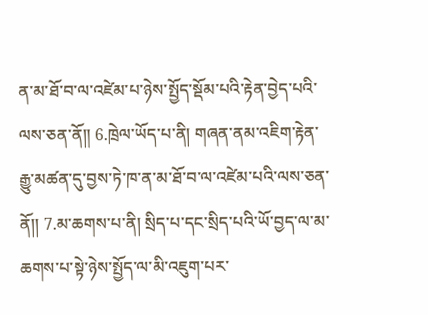ན་མ་ཐོ་བ་ལ་འཛེམ་པ་ཉེས་སྤྱོད་སྡོམ་པའི་རྟེན་བྱེད་པའི་ལས་ཅན་ནོ༎ 6.ཁྲེལ་ཡོད་པ་ནི། གཞན་ནམ་འཇིག་རྟེན་རྒྱུ་མཚན་དུ་བྱས་ཏེ་ཁ་ན་མ་ཐོ་བ་ལ་འཛེམ་པའི་ལས་ཅན་ནོ།། 7.མ་ཆགས་པ་ནི། སྲིད་པ་དང་སྲིད་པའི་ཡོ་བྱད་ལ་མ་ཆགས་པ་སྟེ་ཉེས་སྤྱོད་ལ་མི་འཇུག་པར་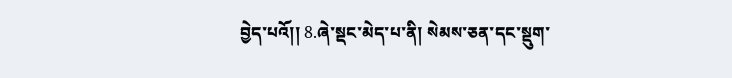བྱེད་པའོ།། 8.ཞེ་སྡང་མེད་པ་ནི། སེམས་ཅན་དང་སྡུག་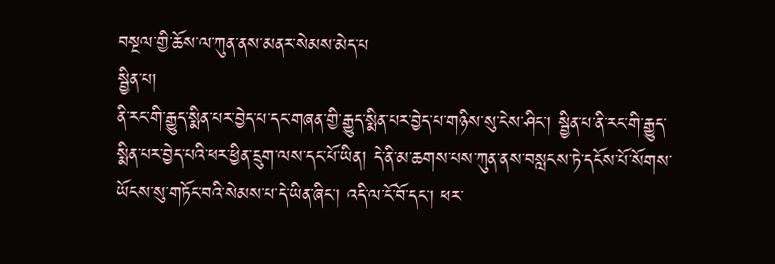བསྔལ་གྱི་ཆོས་ལ་ཀུན་ནས་མནར་སེམས་མེད་པ
སྦྱིན་པ།
ནི་རང་གི་རྒྱུད་སྨིན་པར་བྱེད་པ་དང་གཞན་གྱི་རྒྱུད་སྨིན་པར་བྱེད་པ་གཉིས་སུ་ངེས་ཤིང་། སྦྱིན་པ་ནི་རང་གི་རྒྱུད་སྨིན་པར་བྱེད་པའི་ཕར་ཕྱིན་དྲུག་ལས་དང་པོ་ཡིན། དེ་ནི་མ་ཆགས་པས་ཀུན་ནས་བསླངས་ཏེ་དངོས་པོ་སོགས་ཡོངས་སུ་གཏོང་བའི་སེམས་པ་དེ་ཡིན་ཞིང་། འདི་ལ་ངོ་བོ་དང་། ཕར་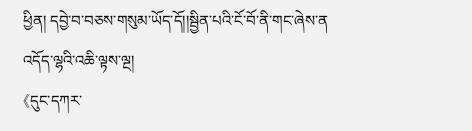ཕྱིན། དབྱེ་བ་བཅས་གསུམ་ཡོད་དོ།།སྦྱིན་པའི་ངོ་བོ་ནི་གང་ཞེས་ན
འདོད་ལྷའི་འཆི་ལྟས་ལྔ།
《དུང་དཀར་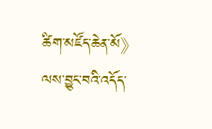ཚིག་མཛོད་ཆེན་མོ》ལས་བྱུང་བའི་འདོད་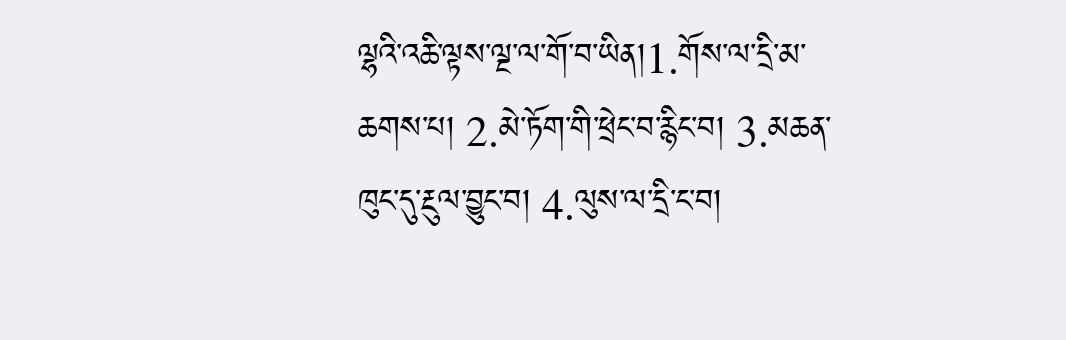ལྷའི་འཆི་ལྟས་ལྔ་ལ་གོ་བ་ཡིན།1.གོས་ལ་དྲི་མ་ཆགས་པ། 2.མེ་ཏོག་གི་ཕྲེང་བ་རྙིང་བ། 3.མཆན་ཁུང་དུ་རྔུལ་བྱུང་བ། 4.ལུས་ལ་དྲི་ང་བ།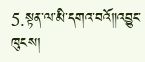5.སྟན་ལ་མི་དགའ་བའོ༎འབྱུང་ཁུངས།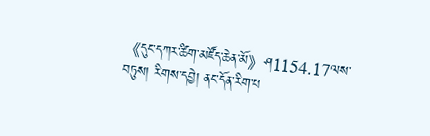《དུང་དཀར་ཚིག་མཛོད་ཆེན་མོ》ཤ1154.17ལས་བཏུས། རིགས་དབྱེ། ནང་དོན་རིག་པ